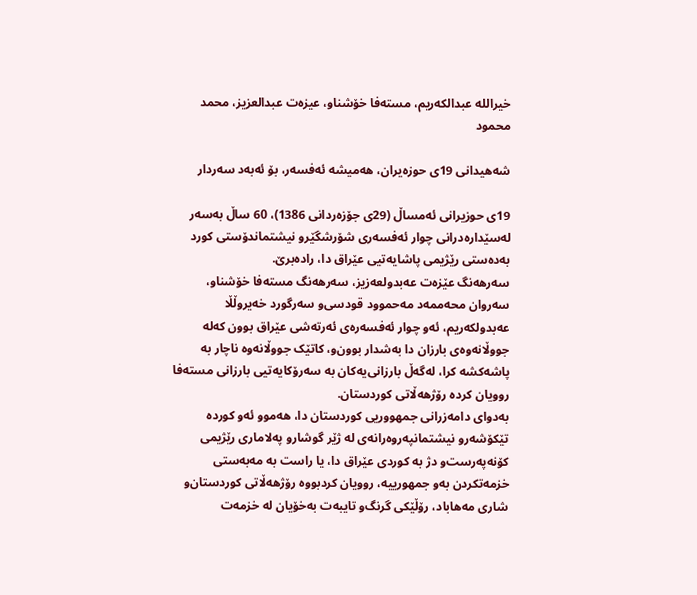خیراللە عبدالکەریم، مستەفا خۆشناو، عیزەت عبدالعزیز، محمد محمود

شه‌هیدانى 19ی‌ حوزه‌یران، هه‌میشه‌ ئه‌فسه‌ر، بۆ ئه‌به‌د سه‌ردار

19ی‌ حوزیرانی‌ ئه‌مساڵ‌ (29ی‌ جۆزه‌ردانی‌ 1386)، 60 ساڵ‌ به‌سه‌ر له‌سێداره‌درانی‌ چوار ئه‌فسه‌ری‌ شۆرشگێر‌و نیشتماندۆستی‌ کورد به‌ده‌ستی‌ رێژیمی‌ پاشایه‌تیی‌ عێراق دا، راده‌برێ‌.
سه‌رهه‌نگ عێزه‌ت عه‌بدولعه‌زیز، سه‌رهه‌نگ مسته‌فا خۆشناو، سه‌روان محه‌ممه‌د مه‌حموود قودسی‌‌و سه‌رگورد خه‌یروڵڵا عه‌بدولکه‌ریم، ئه‌و چوار ئه‌فسه‌ره‌ی‌ ئه‌رته‌شی‌ عێراق بوون که‌له‌ جووڵانه‌وه‌ی‌ بارزان دا به‌شدار بوون‌و، کاتێک جووڵانه‌وه‌ ناچار به‌ پاشه‌کشه‌ کرا، له‌گه‌ڵ‌ بارزانی‌یه‌کان به‌ سه‌رۆکایه‌تیی‌ بارزانی‌ مسته‌فا روویان کرده‌ رۆژهه‌ڵاتی‌ کوردستان.
به‌دوای‌ دامه‌زرانی‌ جمهووریی‌ کوردستان دا، هه‌موو ئه‌و کورده‌ تێکۆشه‌ر‌و نیشتمانپه‌روه‌رانه‌ی‌ له‌ ژێر گوشار‌و په‌لاماری‌ رێژیمی‌ کۆنه‌په‌رست‌و دژ به‌ کوردی‌ عێراق دا، یا راست به‌ مه‌به‌ستی‌ خزمه‌تکردن به‌و جمهورییه‌، روویان کردبووه‌ رۆژهه‌ڵاتی‌ کوردستان‌و شاری‌ مه‌هاباد، رۆڵێکی‌ گرنگ‌و تایبه‌ت به‌خۆیان له‌ خزمه‌ت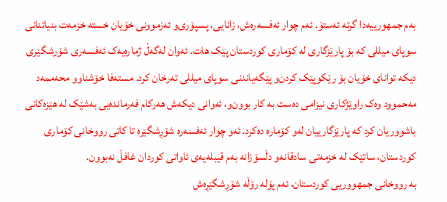به‌م جمهورییه‌دا گرته‌ ئه‌ستۆ. ئه‌م چوار ئه‌فسه‌ره‌ش، زانایی‌، پسپۆری‌‌و ئه‌زموونی‌ خۆیان خسته‌ خزمه‌ت بنیاتنانی‌ سوپای‌ میللی‌ که‌ بۆ پارێزگاری‌ له‌ کۆماری‌ کوردستان پێک هات. ئه‌وان له‌گه‌ڵ‌ ژماره‌یه‌ک ئه‌فسه‌ری‌ شۆرشگێری‌ دیکه‌ توانای‌ خۆیان بۆ رێکوپێک کردن‌و پێگه‌یاندنی‌ سوپای‌ میللی‌ ته‌رخان کرد. مسته‌فا خۆشناو‌و محه‌ممه‌د مه‌حموود وه‌ک راوێژکاری‌ نیزامی‌ ده‌ست به‌ کار بوون‌و، ئه‌وانی‌ دیکه‌ش هه‌رکام فه‌رمانده‌یی‌ به‌شێک له‌ هێزه‌کانی‌ باشووریان کرد که‌ پارێزگارییان له‌و کۆماره‌ ده‌کرد. ئه‌و چوار ئه‌فسه‌ره‌ شۆڕشگێره‌ تا کاتی‌ رووخانی‌ کۆماری‌ کوردستان، ساتێک له‌ خزمه‌تی‌ سادقانه‌‌و دڵسۆزانه‌ به‌م قیبله‌یه‌ی‌ ئاواتی‌ کوردان غافڵ‌ نه‌بوون.
به‌ رووخانی‌ جمهووریی‌ کوردستان، ئه‌م پۆله‌ رۆڵه‌ شۆڕشگێڕه‌ش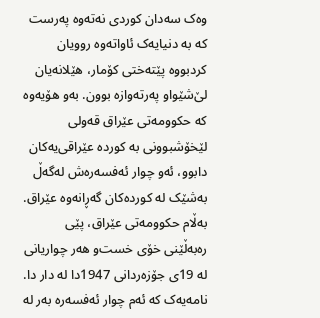وه‌ک سه‌دان کوردی‌ نه‌ته‌وه‌ په‌رست که‌ به‌ دنیایه‌ک ئاواته‌وه‌ روویان کردبووه‌ پێته‌ختی‌ کۆمار، هێلانه‌یان لێ‌شێوا‌و په‌رته‌وازه‌ بوون. به‌و هۆیه‌وه‌ که‌ حکوومه‌تی‌ عێراق قه‌ولی‌ لێخۆشبوونی‌ به‌ کورده‌ عێراقی‌یه‌کان دابوو، ئه‌و چوار ئه‌فسه‌ره‌ش له‌گه‌ڵ‌ به‌شێک له‌ کورده‌کان گه‌ڕانه‌وه‌ عێراق. به‌ڵام حکوومه‌تی‌ عێراق، پێی‌ ره‌به‌ڵێنی‌ خۆی‌ خست‌و هه‌ر چواریانی‌ له‌ 19ی‌ جۆزه‌ردانی‌ 1947دا له‌ دار دا.
نامه‌یه‌ک که‌ ئه‌م چوار ئه‌فسه‌ره‌ به‌ر له‌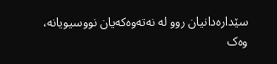سێداره‌دانیان روو له‌ نه‌ته‌وه‌که‌یان نووسیویانه‌، وه‌ک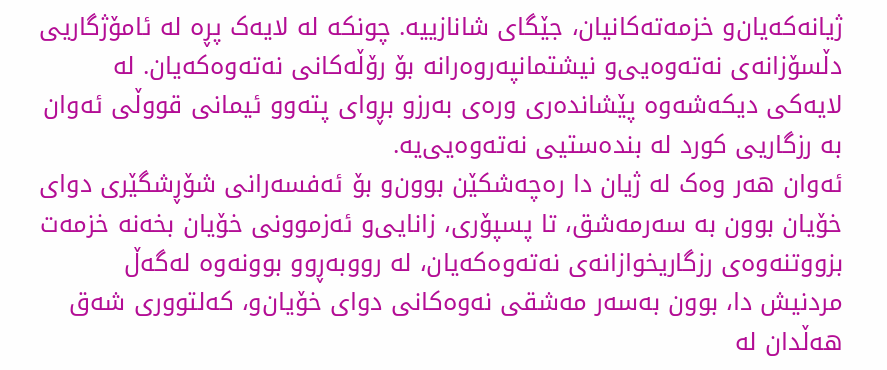ژیانه‌که‌یان‌و خزمه‌ته‌کانیان، جێگای‌ شانازییه‌. چونکه‌ له‌ لایه‌ک پڕه‌ له‌ ئامۆژگاریی‌ دڵسۆزانه‌ی‌ نه‌ته‌وه‌یی‌‌و نیشتمانپه‌روه‌رانه‌ بۆ رۆڵه‌کانی‌ نه‌ته‌وه‌که‌یان. له‌ لایه‌کی‌ دیکه‌شه‌وه‌ پێشانده‌ری‌ وره‌ی‌ به‌رز‌و بڕوای‌ پته‌و‌و ئیمانی‌ قووڵی‌ ئه‌وان به‌ رزگاریی‌ کورد له‌ بنده‌ستیی‌ نه‌ته‌وه‌یی‌یه‌.
ئه‌وان هه‌ر وه‌ک له‌ ژیان دا ره‌چه‌شکێن بوون‌و بۆ ئه‌فسه‌رانی‌ شۆڕشگێری‌ دوای‌ خۆیان بوون به‌ سه‌رمه‌شق، تا پسپۆری‌، زانایی‌‌و ئه‌زموونی‌ خۆیان بخه‌نه‌ خزمه‌ت بزووتنه‌وه‌ی‌ رزگاریخوازانه‌ی‌ نه‌ته‌وه‌که‌یان، له‌ رووبه‌ڕوو بوونه‌وه‌ له‌گه‌ڵ‌ مردنیش دا، بوون به‌سه‌ر مه‌شقی‌ نه‌وه‌کانی‌ دوای‌ خۆیان‌و، که‌لتووری‌ شه‌ق هه‌ڵدان له‌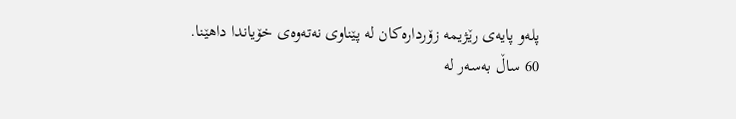پله‌‌و پایه‌ی‌ رێژیمه‌ زۆرداره‌کان له‌ پێناوی‌ نه‌ته‌وه‌ی‌ خۆیاندا داهێنا.
60 ساڵ‌ به‌سه‌ر له‌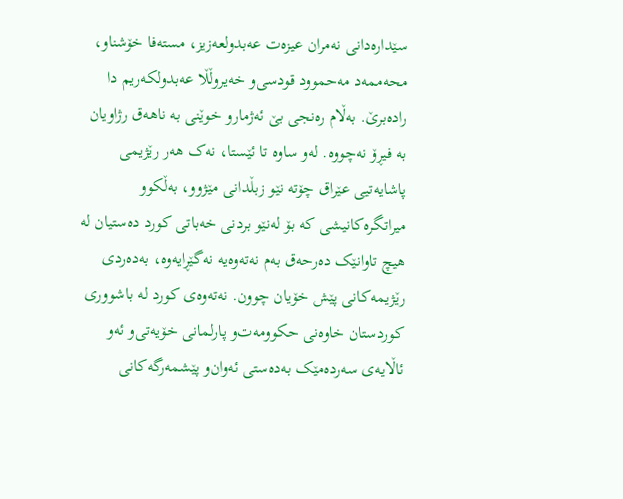سێداره‌دانی‌ نه‌مران عیزه‌ت عه‌بدولعه‌زیز، مسته‌فا خۆشناو، محه‌ممه‌د مه‌حموود قودسی‌‌و خه‌یروڵڵا عه‌بدولکه‌ریم دا راده‌برێ‌. به‌ڵام ره‌نجی‌ بێ‌ ئه‌ژمار‌و خوێنی‌ به‌ ناهه‌ق رژاویان به‌ فیڕۆ نه‌چووه‌. له‌و ساوه‌ تا ئێستا، نه‌ک هه‌ر رێژیمی‌ پاشایه‌تیی‌ عێراق چۆته‌ نێو زبڵدانی‌ مێژوو، به‌ڵکوو میراتگره‌کانیشی‌ که‌ بۆ له‌نێو بردنی‌ خه‌باتی‌ کورد ده‌ستیان له‌ هیچ تاوانێک ده‌رحه‌ق به‌م نه‌ته‌وه‌یه‌ نه‌گێڕایه‌وه‌، به‌ده‌ردی‌ رێژیمه‌کانی‌ پێش خۆیان چوون. نه‌ته‌وه‌ی‌ کورد له‌ باشووری‌ کوردستان خاوه‌نی‌ حکوومه‌ت‌و پارلمانی‌ خۆیه‌تی‌‌و ئه‌و ئاڵایه‌ی‌ سه‌رده‌مێک به‌ده‌ستی‌ ئه‌وان‌و پێشمه‌رگه‌کانی‌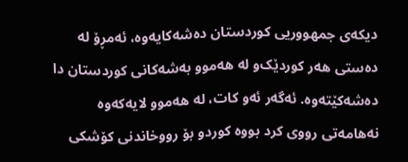دیکه‌ی‌ جمهووریی‌ کوردستان ده‌شه‌کایه‌وه‌، ئه‌مڕۆ له‌ ده‌ستی‌ هه‌ر کوردێک‌و له‌ هه‌موو به‌شه‌کانی‌ کوردستان دا ده‌شه‌کێته‌وه‌. ئه‌گه‌ر ئه‌و کات، له‌ هه‌موو لایه‌که‌وه‌ نه‌هامه‌تی‌ رووی‌ کرد بووه‌ کورد‌و بۆ رووخاندنی‌ کۆشکی‌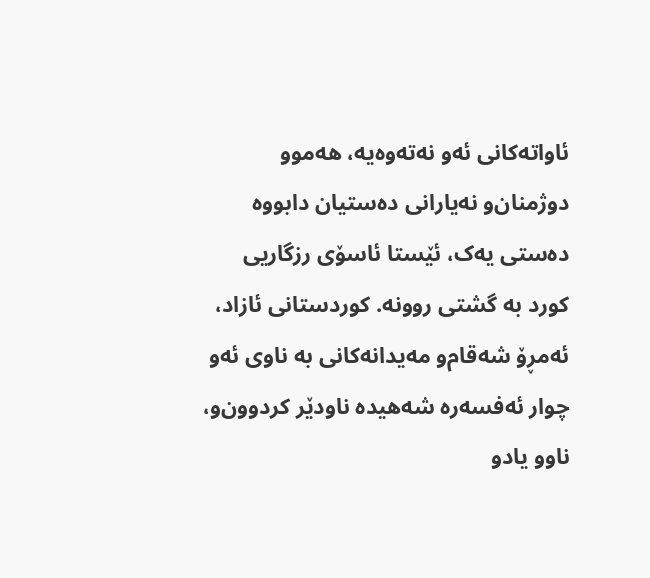ئاواته‌کانی‌ ئه‌و نه‌ته‌وه‌یه‌، هه‌موو دوژمنان‌و نه‌یارانی‌ ده‌ستیان دابووه‌ ده‌ستی‌ یه‌ک، ئێستا ئاسۆی‌ رزگاریی‌ کورد به‌ گشتی‌ روونه‌. کوردستانی‌ ئازاد، ئه‌مڕۆ شه‌قام‌و مه‌یدانه‌کانی‌ به‌ ناوی‌ ئه‌و چوار ئه‌فسه‌ره‌ شه‌هیده‌ ناودێر کردوون‌و، ناو‌و یاد‌و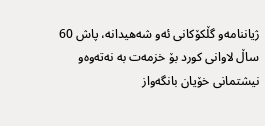ژیاننامه‌‌و گڵکۆکانی‌ ئه‌و شه‌هیدانه‌، پاش 60 ساڵ‌ لاوانی‌ کورد بۆ خزمه‌ت به‌ نه‌ته‌وه‌‌و نیشتمانی‌ خۆیان بانگه‌واز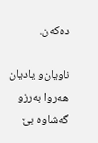ده‌که‌ن.

ناویان‌و یادیان هه‌روا به‌رز‌و گه‌شاوه‌ بێ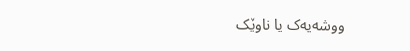ووشەیەک یا ناوێک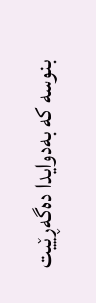بنوسە کە بەدوایدا دەگەڕێیت